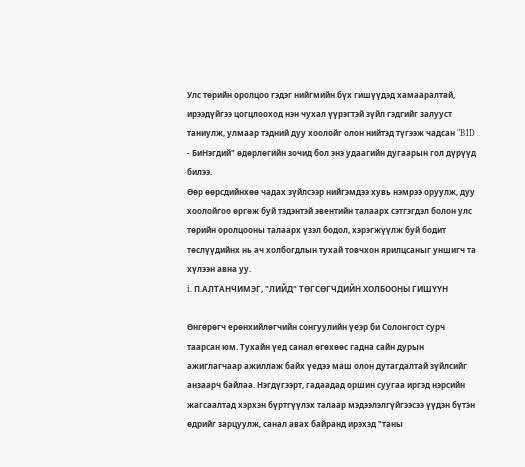Улс төрийн оролцоо гэдэг нийгмийн бүх гишүүдэд хамааралтай, ирээдүйгээ цогцлооход нэн чухал үүрэгтэй зүйл гэдгийг залууст таниулж, улмаар тэдний дуу хоолойг олон нийтэд түгээж чадсан "B1D - БиНэгдий" өдөрлөгийн зочид бол энэ удаагийн дугаарын гол дүрүүд билээ.
Өөр өөрсдийнхөө чадах зүйлсээр нийгэмдээ хувь нэмрээ оруулж, дуу хоолойгоо өргөж буй тэдэнтэй эвентийн талаарх сэтгэгдэл болон улс төрийн оролцооны талаарх үзэл бодол, хэрэгжүүлж буй бодит төслүүдийнх нь ач холбогдлын тухай товчхон ярилцсаныг уншигч та хүлээн авна уу.
i. П.АЛТАНЧИМЭГ, "ЛИЙД" ТӨГСӨГЧДИЙН ХОЛБООНЫ ГИШҮҮН

Өнгөрөгч ерөнхийлөгчийн сонгуулийн үеэр би Солонгост сурч таарсан юм. Тухайн үед санал өгөхөөс гадна сайн дурын ажиглагчаар ажиллаж байх үедээ маш олон дутагдалтай зүйлсийг анзаарч байлаа. Нэгдүгээрт, гадаадад оршин суугаа иргэд нэрсийн жагсаалтад хэрхэн бүртгүүлэх талаар мэдээлэлгүйгээсээ үүдэн бүтэн өдрийг зарцуулж, санал авах байранд ирэхэд "таны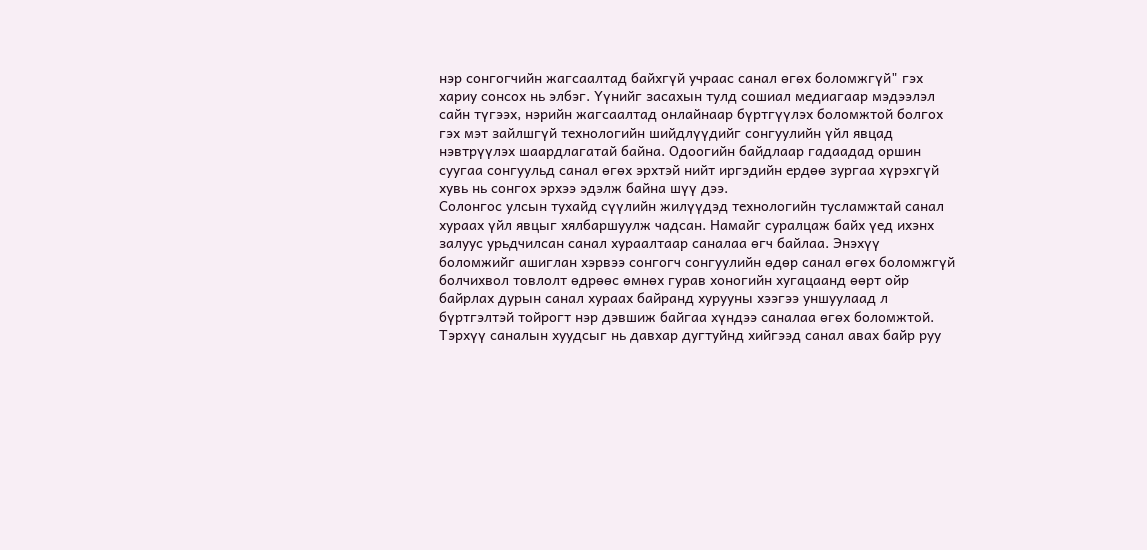нэр сонгогчийн жагсаалтад байхгүй учраас санал өгөх боломжгүй" гэх хариу сонсох нь элбэг. Үүнийг засахын тулд сошиал медиагаар мэдээлэл сайн түгээх, нэрийн жагсаалтад онлайнаар бүртгүүлэх боломжтой болгох гэх мэт зайлшгүй технологийн шийдлүүдийг сонгуулийн үйл явцад нэвтрүүлэх шаардлагатай байна. Одоогийн байдлаар гадаадад оршин суугаа сонгуульд санал өгөх эрхтэй нийт иргэдийн ердөө зургаа хүрэхгүй хувь нь сонгох эрхээ эдэлж байна шүү дээ.
Солонгос улсын тухайд сүүлийн жилүүдэд технологийн тусламжтай санал хураах үйл явцыг хялбаршуулж чадсан. Намайг суралцаж байх үед ихэнх залуус урьдчилсан санал хураалтаар саналаа өгч байлаа. Энэхүү боломжийг ашиглан хэрвээ сонгогч сонгуулийн өдөр санал өгөх боломжгүй болчихвол товлолт өдрөөс өмнөх гурав хоногийн хугацаанд өөрт ойр байрлах дурын санал хураах байранд хурууны хээгээ уншуулаад л бүртгэлтэй тойрогт нэр дэвшиж байгаа хүндээ саналаа өгөх боломжтой. Тэрхүү саналын хуудсыг нь давхар дугтуйнд хийгээд санал авах байр руу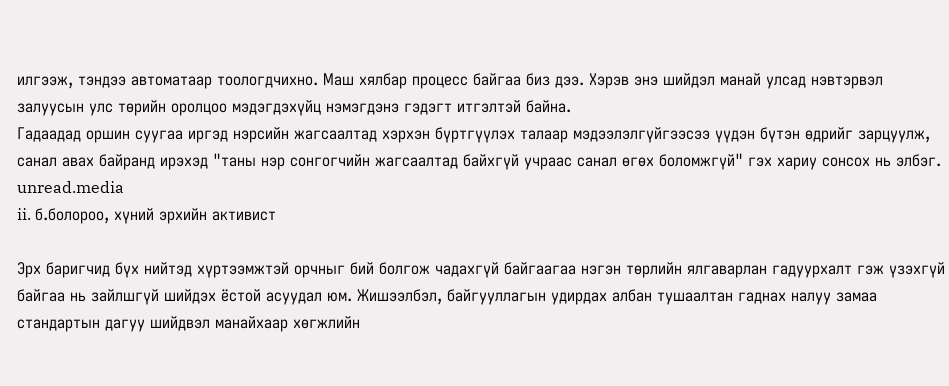илгээж, тэндээ автоматаар тоологдчихно. Маш хялбар процесс байгаа биз дээ. Хэрэв энэ шийдэл манай улсад нэвтэрвэл залуусын улс төрийн оролцоо мэдэгдэхүйц нэмэгдэнэ гэдэгт итгэлтэй байна.
Гадаадад оршин суугаа иргэд нэрсийн жагсаалтад хэрхэн бүртгүүлэх талаар мэдээлэлгүйгээсээ үүдэн бүтэн өдрийг зарцуулж, санал авах байранд ирэхэд "таны нэр сонгогчийн жагсаалтад байхгүй учраас санал өгөх боломжгүй" гэх хариу сонсох нь элбэг.
unread.media
ii. б.болороо, хүний эрхийн активист

Эрх баригчид бүх нийтэд хүртээмжтэй орчныг бий болгож чадахгүй байгаагаа нэгэн төрлийн ялгаварлан гадуурхалт гэж үзэхгүй байгаа нь зайлшгүй шийдэх ёстой асуудал юм. Жишээлбэл, байгууллагын удирдах албан тушаалтан гаднах налуу замаа стандартын дагуу шийдвэл манайхаар хөгжлийн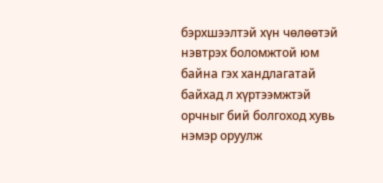бэрхшээлтэй хүн чөлөөтэй нэвтрэх боломжтой юм байна гэх хандлагатай байхад л хүртээмжтэй орчныг бий болгоход хувь нэмэр оруулж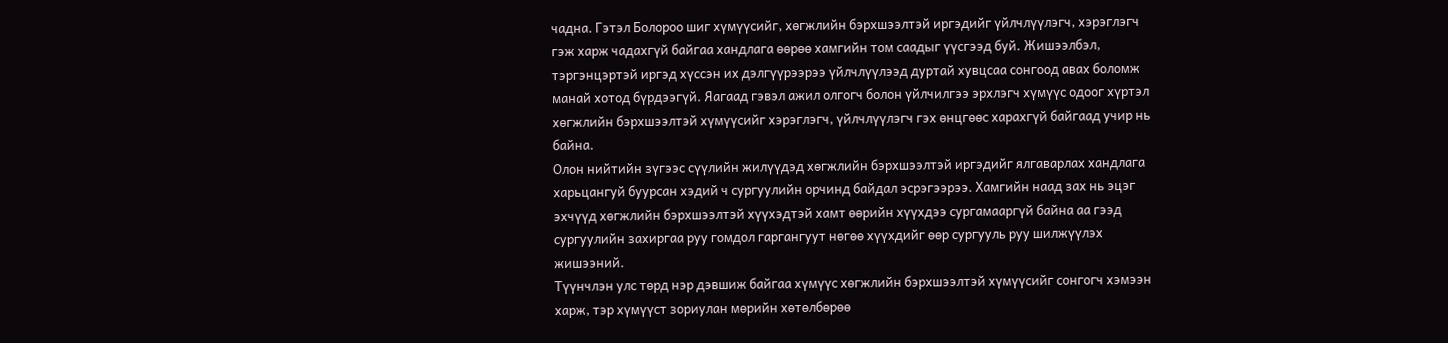чадна. Гэтэл Болороо шиг хүмүүсийг, хөгжлийн бэрхшээлтэй иргэдийг үйлчлүүлэгч, хэрэглэгч гэж харж чадахгүй байгаа хандлага өөрөө хамгийн том саадыг үүсгээд буй. Жишээлбэл, тэргэнцэртэй иргэд хүссэн их дэлгүүрээрээ үйлчлүүлээд дуртай хувцсаа сонгоод авах боломж манай хотод бүрдээгүй. Яагаад гэвэл ажил олгогч болон үйлчилгээ эрхлэгч хүмүүс одоог хүртэл хөгжлийн бэрхшээлтэй хүмүүсийг хэрэглэгч, үйлчлүүлэгч гэх өнцгөөс харахгүй байгаад учир нь байна.
Олон нийтийн зүгээс сүүлийн жилүүдэд хөгжлийн бэрхшээлтэй иргэдийг ялгаварлах хандлага харьцангуй буурсан хэдий ч сургуулийн орчинд байдал эсрэгээрээ. Хамгийн наад зах нь эцэг эхчүүд хөгжлийн бэрхшээлтэй хүүхэдтэй хамт өөрийн хүүхдээ сургамааргүй байна аа гээд сургуулийн захиргаа руу гомдол гаргангуут нөгөө хүүхдийг өөр сургууль руу шилжүүлэх жишээний.
Түүнчлэн улс төрд нэр дэвшиж байгаа хүмүүс хөгжлийн бэрхшээлтэй хүмүүсийг сонгогч хэмээн харж, тэр хүмүүст зориулан мөрийн хөтөлбөрөө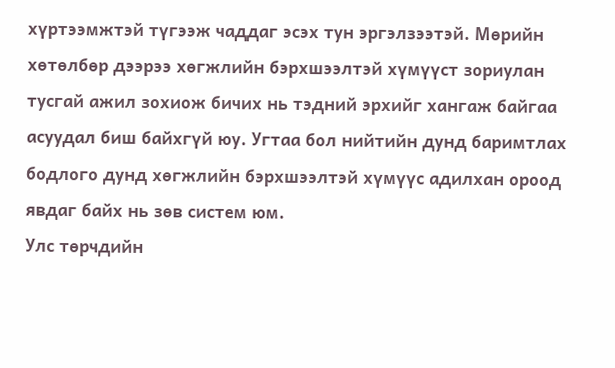хүртээмжтэй түгээж чаддаг эсэх тун эргэлзээтэй. Мөрийн хөтөлбөр дээрээ хөгжлийн бэрхшээлтэй хүмүүст зориулан тусгай ажил зохиож бичих нь тэдний эрхийг хангаж байгаа асуудал биш байхгүй юу. Угтаа бол нийтийн дунд баримтлах бодлого дунд хөгжлийн бэрхшээлтэй хүмүүс адилхан ороод явдаг байх нь зөв систем юм.
Улс төрчдийн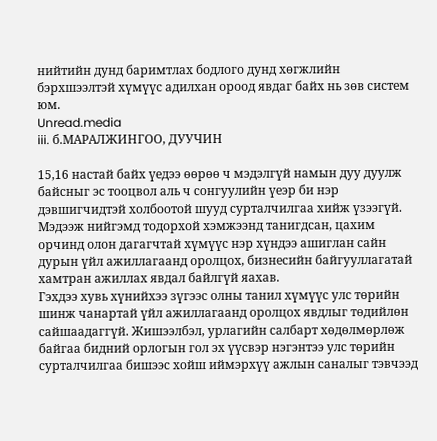нийтийн дунд баримтлах бодлого дунд хөгжлийн бэрхшээлтэй хүмүүс адилхан ороод явдаг байх нь зөв систем юм.
Unread.media
iii. б.МАРАЛЖИНГОО, ДУУЧИН

15,16 настай байх үедээ өөрөө ч мэдэлгүй намын дуу дуулж байсныг эс тооцвол аль ч сонгуулийн үеэр би нэр дэвшигчидтэй холбоотой шууд сурталчилгаа хийж үзээгүй. Мэдээж нийгэмд тодорхой хэмжээнд танигдсан, цахим орчинд олон дагагчтай хүмүүс нэр хүндээ ашиглан сайн дурын үйл ажиллагаанд оролцох, бизнесийн байгууллагатай хамтран ажиллах явдал байлгүй яахав.
Гэхдээ хувь хүнийхээ зүгээс олны танил хүмүүс улс төрийн шинж чанартай үйл ажиллагаанд оролцох явдлыг төдийлөн сайшаадаггүй. Жишээлбэл, урлагийн салбарт хөдөлмөрлөж байгаа бидний орлогын гол эх үүсвэр нэгэнтээ улс төрийн сурталчилгаа бишээс хойш иймэрхүү ажлын саналыг тэвчээд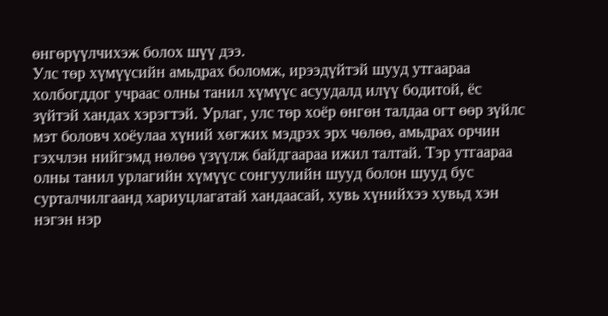өнгөрүүлчихэж болох шүү дээ.
Улс төр хүмүүсийн амьдрах боломж, ирээдүйтэй шууд утгаараа холбогддог учраас олны танил хүмүүс асуудалд илүү бодитой, ёс зүйтэй хандах хэрэгтэй. Урлаг, улс төр хоёр өнгөн талдаа огт өөр зүйлс мэт боловч хоёулаа хүний хөгжих мэдрэх эрх чөлөө, амьдрах орчин гэхчлэн нийгэмд нөлөө үзүүлж байдгаараа ижил талтай. Тэр утгаараа олны танил урлагийн хүмүүс сонгуулийн шууд болон шууд бус сурталчилгаанд хариуцлагатай хандаасай, хувь хүнийхээ хувьд хэн нэгэн нэр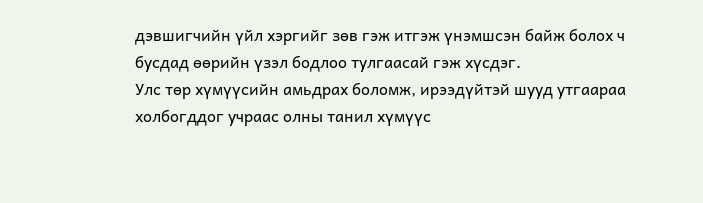дэвшигчийн үйл хэргийг зөв гэж итгэж үнэмшсэн байж болох ч бусдад өөрийн үзэл бодлоо тулгаасай гэж хүсдэг.
Улс төр хүмүүсийн амьдрах боломж, ирээдүйтэй шууд утгаараа холбогддог учраас олны танил хүмүүс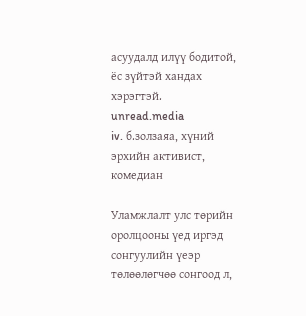асуудалд илүү бодитой, ёс зүйтэй хандах хэрэгтэй.
unread.media
iv. б.золзаяа, хүний эрхийн активист, комедиан

Уламжлалт улс төрийн оролцооны үед иргэд сонгуулийн үеэр төлөөлөгчөө сонгоод л,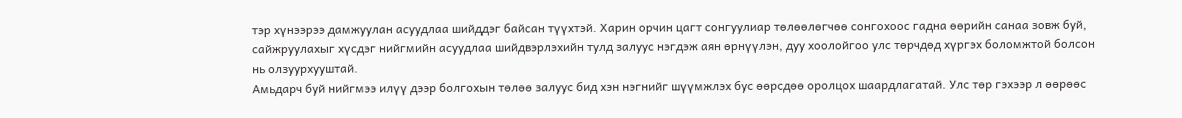тэр хүнээрээ дамжуулан асуудлаа шийддэг байсан түүхтэй. Харин орчин цагт сонгуулиар төлөөлөгчөө сонгохоос гадна өөрийн санаа зовж буй, сайжруулахыг хүсдэг нийгмийн асуудлаа шийдвэрлэхийн тулд залуус нэгдэж аян өрнүүлэн, дуу хоолойгоо улс төрчдөд хүргэх боломжтой болсон нь олзуурхууштай.
Амьдарч буй нийгмээ илүү дээр болгохын төлөө залуус бид хэн нэгнийг шүүмжлэх бус өөрсдөө оролцох шаардлагатай. Улс төр гэхээр л өөрөөс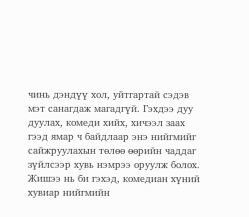чинь дэндүү хол, уйтгартай сэдэв мэт санагдаж магадгүй. Гэхдээ дуу дуулах, комеди хийх, хичээл заах гээд ямар ч байдлаар энэ нийгмийг сайжруулахын төлөө өөрийн чаддаг зүйлсээр хувь нэмрээ оруулж болох. Жишээ нь би гэхэд, комедиан хүний хувиар нийгмийн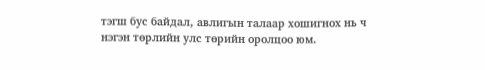тэгш бус байдал, авлигын талаар хошигнох нь ч нэгэн төрлийн улс төрийн оролцоо юм.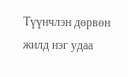Түүнчлэн дөрвөн жилд нэг удаа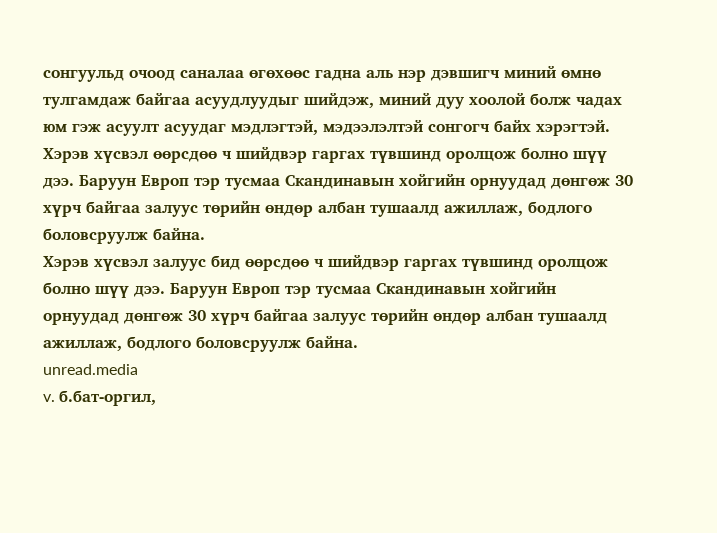сонгуульд очоод саналаа өгөхөөс гадна аль нэр дэвшигч миний өмнө тулгамдаж байгаа асуудлуудыг шийдэж, миний дуу хоолой болж чадах юм гэж асуулт асуудаг мэдлэгтэй, мэдээлэлтэй сонгогч байх хэрэгтэй. Хэрэв хүсвэл өөрсдөө ч шийдвэр гаргах түвшинд оролцож болно шүү дээ. Баруун Европ тэр тусмаа Скандинавын хойгийн орнуудад дөнгөж 30 хүрч байгаа залуус төрийн өндөр албан тушаалд ажиллаж, бодлого боловсруулж байна.
Хэрэв хүсвэл залуус бид өөрсдөө ч шийдвэр гаргах түвшинд оролцож болно шүү дээ. Баруун Европ тэр тусмаа Скандинавын хойгийн орнуудад дөнгөж 30 хүрч байгаа залуус төрийн өндөр албан тушаалд ажиллаж, бодлого боловсруулж байна.
unread.media
v. б.бат-оргил,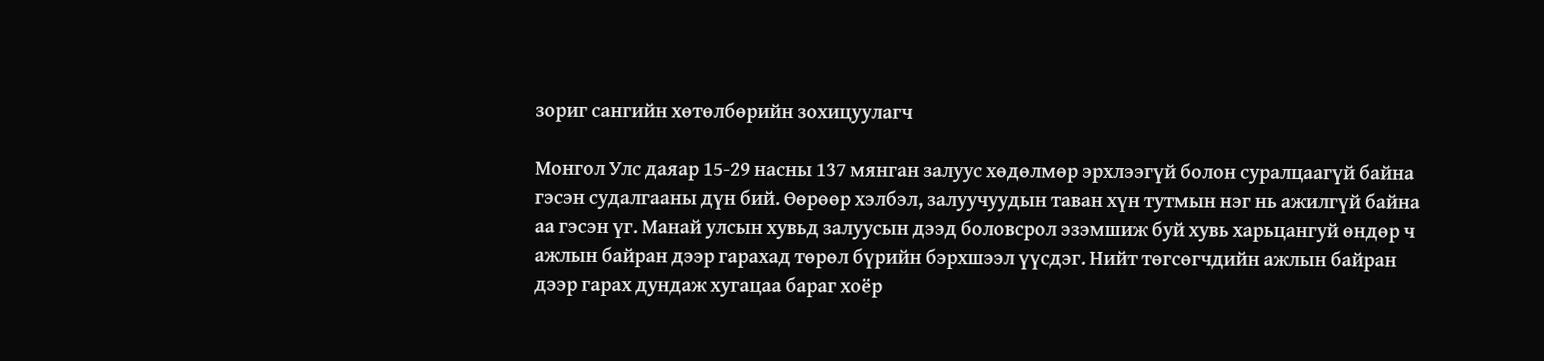зориг сангийн хөтөлбөрийн зохицуулагч

Монгол Улс даяар 15-29 насны 137 мянган залуус хөдөлмөр эрхлээгүй болон суралцаагүй байна гэсэн судалгааны дүн бий. Өөрөөр хэлбэл, залуучуудын таван хүн тутмын нэг нь ажилгүй байна аа гэсэн үг. Манай улсын хувьд залуусын дээд боловсрол эзэмшиж буй хувь харьцангуй өндөр ч ажлын байран дээр гарахад төрөл бүрийн бэрхшээл үүсдэг. Нийт төгсөгчдийн ажлын байран дээр гарах дундаж хугацаа бараг хоёр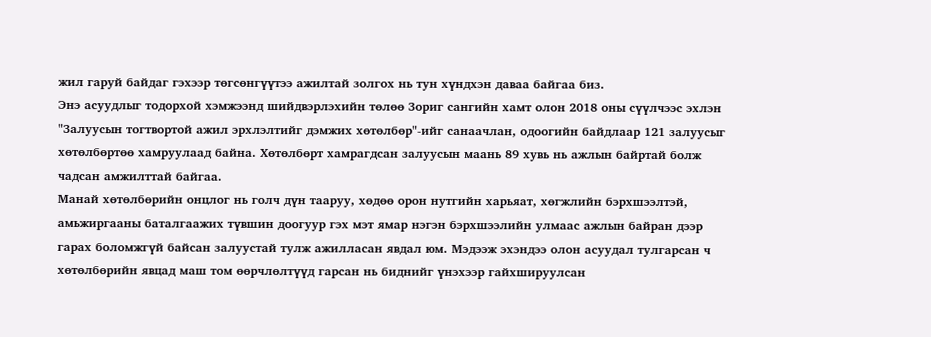жил гаруй байдаг гэхээр төгсөнгүүтээ ажилтай золгох нь тун хүндхэн даваа байгаа биз.
Энэ асуудлыг тодорхой хэмжээнд шийдвэрлэхийн төлөө Зориг сангийн хамт олон 2018 оны сүүлчээс эхлэн "Залуусын тогтвортой ажил эрхлэлтийг дэмжих хөтөлбөр"-ийг санаачлан, одоогийн байдлаар 121 залуусыг хөтөлбөртөө хамруулаад байна. Хөтөлбөрт хамрагдсан залуусын маань 89 хувь нь ажлын байртай болж чадсан амжилттай байгаа.
Манай хөтөлбөрийн онцлог нь голч дүн тааруу, хөдөө орон нутгийн харьяат, хөгжлийн бэрхшээлтэй, амьжиргааны баталгаажих түвшин доогуур гэх мэт ямар нэгэн бэрхшээлийн улмаас ажлын байран дээр гарах боломжгүй байсан залуустай тулж ажилласан явдал юм. Мэдээж эхэндээ олон асуудал тулгарсан ч хөтөлбөрийн явцад маш том өөрчлөлтүүд гарсан нь биднийг үнэхээр гайхшируулсан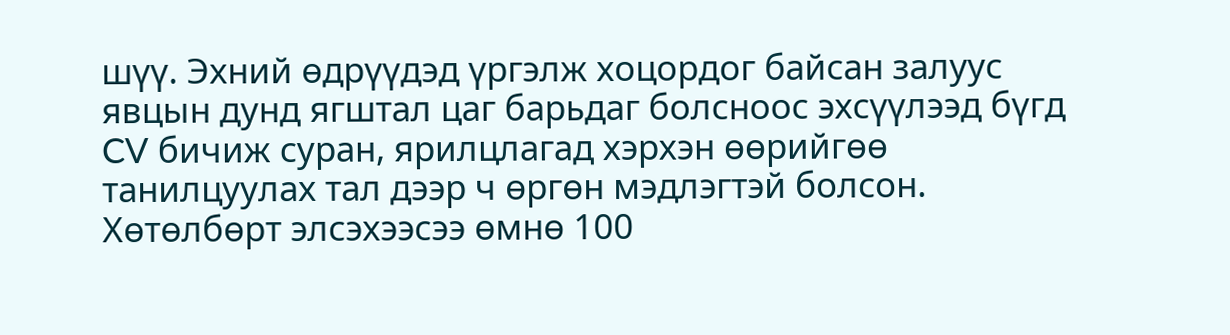шүү. Эхний өдрүүдэд үргэлж хоцордог байсан залуус явцын дунд ягштал цаг барьдаг болсноос эхсүүлээд бүгд CV бичиж суран, ярилцлагад хэрхэн өөрийгөө танилцуулах тал дээр ч өргөн мэдлэгтэй болсон. Хөтөлбөрт элсэхээсээ өмнө 100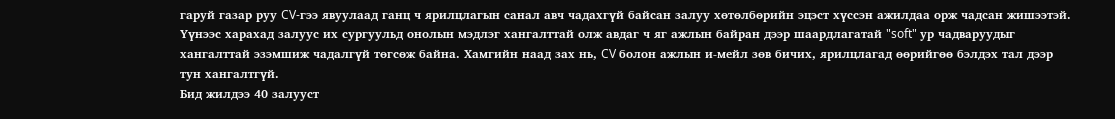гаруй газар руу CV-гээ явуулаад ганц ч ярилцлагын санал авч чадахгүй байсан залуу хөтөлбөрийн эцэст хүссэн ажилдаа орж чадсан жишээтэй. Үүнээс харахад залуус их сургуульд онолын мэдлэг хангалттай олж авдаг ч яг ажлын байран дээр шаардлагатай "soft" ур чадваруудыг хангалттай эзэмшиж чадалгүй төгсөж байна. Хамгийн наад зах нь, CV болон ажлын и-мейл зөв бичих, ярилцлагад өөрийгөө бэлдэх тал дээр тун хангалтгүй.
Бид жилдээ 40 залууст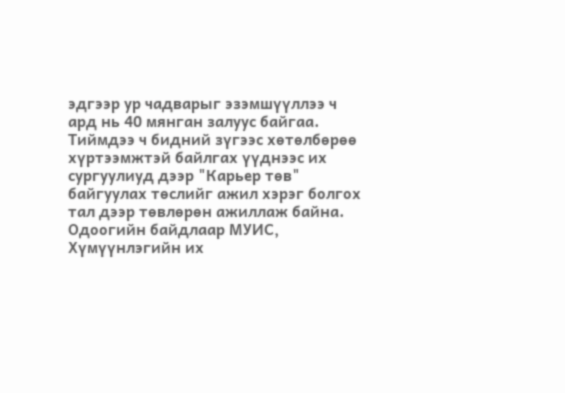эдгээр ур чадварыг эзэмшүүллээ ч ард нь 40 мянган залуус байгаа. Тиймдээ ч бидний зүгээс хөтөлбөрөө хүртээмжтэй байлгах үүднээс их сургуулиуд дээр "Карьер төв" байгуулах төслийг ажил хэрэг болгох тал дээр төвлөрөн ажиллаж байна. Одоогийн байдлаар МУИС, Хүмүүнлэгийн их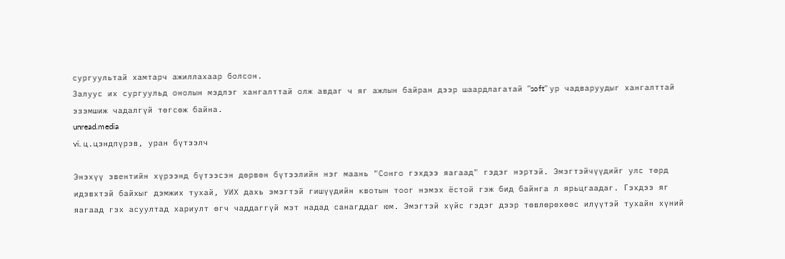сургуультай хамтарч ажиллахаар болсон.
Залуус их сургуульд онолын мэдлэг хангалттай олж авдаг ч яг ажлын байран дээр шаардлагатай "soft" ур чадваруудыг хангалттай эзэмшиж чадалгүй төгсөж байна.
unread.media
vi. ц.цэндпүрэв, уран бүтээлч

Энэхүү эвентийн хүрээнд бүтээсэн дөрвөн бүтээлийн нэг маань "Сонго гэхдээ яагаад" гэдэг нэртэй. Эмэгтэйчүүдийг улс төрд идэвхтэй байхыг дэмжих тухай, УИХ дахь эмэгтэй гишүүдийн квотын тоог нэмэх ёстой гэж бид байнга л ярьцгаадаг. Гэхдээ яг яагаад гэх асуултад хариулт өгч чаддаггүй мэт надад санагддаг юм. Эмэгтэй хүйс гэдэг дээр төвлөрөхөөс илүүтэй тухайн хүний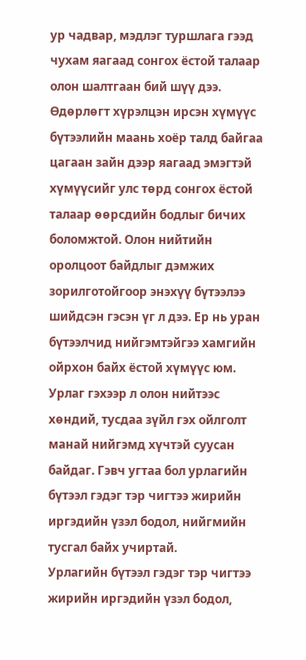ур чадвар, мэдлэг туршлага гээд чухам яагаад сонгох ёстой талаар олон шалтгаан бий шүү дээ.
Өдөрлөгт хүрэлцэн ирсэн хүмүүс бүтээлийн маань хоёр талд байгаа цагаан зайн дээр яагаад эмэгтэй хүмүүсийг улс төрд сонгох ёстой талаар өөрсдийн бодлыг бичих боломжтой. Олон нийтийн оролцоот байдлыг дэмжих зорилготойгоор энэхүү бүтээлээ шийдсэн гэсэн үг л дээ. Ер нь уран бүтээлчид нийгэмтэйгээ хамгийн ойрхон байх ёстой хүмүүс юм. Урлаг гэхээр л олон нийтээс хөндий, тусдаа зүйл гэх ойлголт манай нийгэмд хүчтэй суусан байдаг. Гэвч угтаа бол урлагийн бүтээл гэдэг тэр чигтээ жирийн иргэдийн үзэл бодол, нийгмийн тусгал байх учиртай.
Урлагийн бүтээл гэдэг тэр чигтээ жирийн иргэдийн үзэл бодол,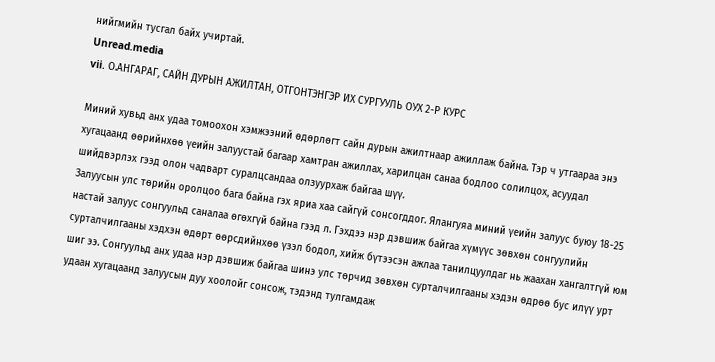нийгмийн тусгал байх учиртай.
Unread.media
vii. О.АНГАРАГ, САЙН ДУРЫН АЖИЛТАН, ОТГОНТЭНГЭР ИХ СУРГУУЛЬ ОУХ 2-Р КУРС

Миний хувьд анх удаа томоохон хэмжээний өдөрлөгт сайн дурын ажилтнаар ажиллаж байна. Тэр ч утгаараа энэ хугацаанд өөрийнхөө үеийн залуустай багаар хамтран ажиллах, харилцан санаа бодлоо солилцох, асуудал шийдвэрлэх гээд олон чадварт суралцсандаа олзуурхаж байгаа шүү.
Залуусын улс төрийн оролцоо бага байна гэх яриа хаа сайгүй сонсогддог. Ялангуяа миний үеийн залуус буюу 18-25 настай залуус сонгуульд саналаа өгөхгүй байна гээд л. Гэхдээ нэр дэвшиж байгаа хүмүүс зөвхөн сонгуулийн сурталчилгааны хэдхэн өдөрт өөрсдийнхөө үзэл бодол, хийж бүтээсэн ажлаа танилцуулдаг нь жаахан хангалтгүй юм шиг ээ. Сонгуульд анх удаа нэр дэвшиж байгаа шинэ улс төрчид зөвхөн сурталчилгааны хэдэн өдрөө бус илүү урт удаан хугацаанд залуусын дуу хоолойг сонсож, тэдэнд тулгамдаж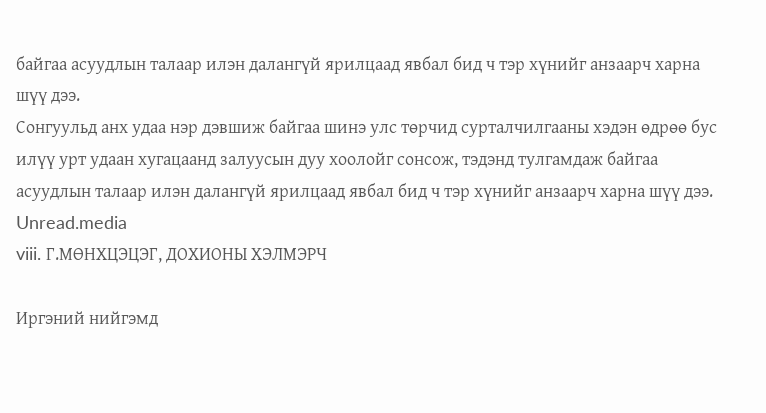байгаа асуудлын талаар илэн далангүй ярилцаад явбал бид ч тэр хүнийг анзаарч харна шүү дээ.
Сонгуульд анх удаа нэр дэвшиж байгаа шинэ улс төрчид сурталчилгааны хэдэн өдрөө бус илүү урт удаан хугацаанд залуусын дуу хоолойг сонсож, тэдэнд тулгамдаж байгаа асуудлын талаар илэн далангүй ярилцаад явбал бид ч тэр хүнийг анзаарч харна шүү дээ.
Unread.media
viii. Г.МӨНХЦЭЦЭГ, ДОХИОНЫ ХЭЛМЭРЧ

Иргэний нийгэмд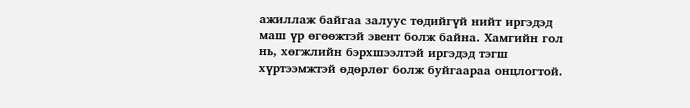ажиллаж байгаа залуус төдийгүй нийт иргэдэд маш үр өгөөжтэй эвент болж байна. Хамгийн гол нь, хөгжлийн бэрхшээлтэй иргэдэд тэгш хүртээмжтэй өдөрлөг болж буйгаараа онцлогтой.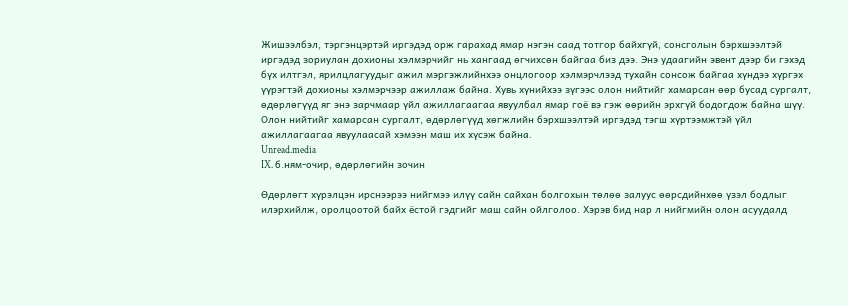Жишээлбэл, тэргэнцэртэй иргэдэд орж гарахад ямар нэгэн саад тотгор байхгүй, сонсголын бэрхшээлтэй иргэдэд зориулан дохионы хэлмэрчийг нь хангаад өгчихсөн байгаа биз дээ. Энэ удаагийн эвент дээр би гэхэд бүх илтгэл, ярилцлагуудыг ажил мэргэжлийнхээ онцлогоор хэлмэрчлээд тухайн сонсож байгаа хүндээ хүргэх үүрэгтэй дохионы хэлмэрчээр ажиллаж байна. Хувь хүнийхээ зүгээс олон нийтийг хамарсан өөр бусад сургалт, өдөрлөгүүд яг энэ зарчмаар үйл ажиллагаагаа явуулбал ямар гоё вэ гэж өөрийн эрхгүй бодогдож байна шүү.
Олон нийтийг хамарсан сургалт, өдөрлөгүүд хөгжлийн бэрхшээлтэй иргэдэд тэгш хүртээмжтэй үйл ажиллагаагаа явуулаасай хэмээн маш их хүсэж байна.
Unread.media
IX. б.ням-очир, өдөрлөгийн зочин

Өдөрлөгт хүрэлцэн ирснээрээ нийгмээ илүү сайн сайхан болгохын төлөө залуус өөрсдийнхөө үзэл бодлыг илэрхийлж, оролцоотой байх ёстой гэдгийг маш сайн ойлголоо. Хэрэв бид нар л нийгмийн олон асуудалд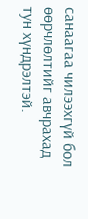санаагаа чилээхгүй бол өөрчлөлтийг авчрахад тун хүндрэлтэй.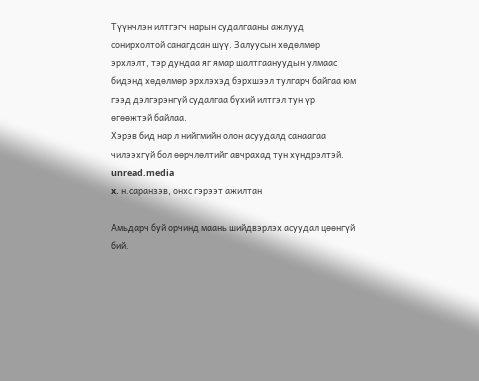Түүнчлэн илтгэгч нарын судалгааны ажлууд сонирхолтой санагдсан шүү. Залуусын хөдөлмөр эрхлэлт, тэр дундаа яг ямар шалтгаануудын улмаас бидэнд хөдөлмөр эрхлэхэд бэрхшээл тулгарч байгаа юм гээд дэлгэрэнгүй судалгаа бүхий илтгэл тун үр өгөөжтэй байлаа.
Хэрэв бид нар л нийгмийн олон асуудалд санаагаа чилээхгүй бол өөрчлөлтийг авчрахад тун хүндрэлтэй.
unread.media
x. н.саранзэв, онхс гэрээт ажилтан

Амьдарч буй орчинд маань шийдвэрлэх асуудал цөөнгүй бий.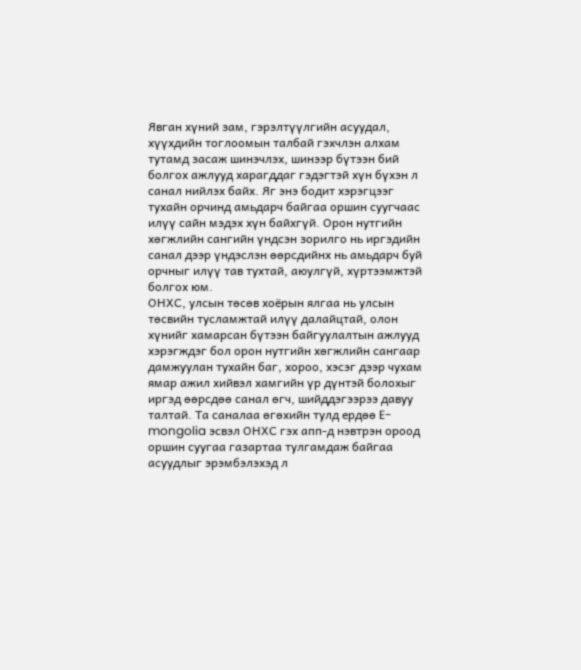Явган хүний зам, гэрэлтүүлгийн асуудал, хүүхдийн тоглоомын талбай гэхчлэн алхам тутамд засаж шинэчлэх, шинээр бүтээн бий болгох ажлууд харагддаг гэдэгтэй хүн бүхэн л санал нийлэх байх. Яг энэ бодит хэрэгцээг тухайн орчинд амьдарч байгаа оршин суугчаас илүү сайн мэдэх хүн байхгүй. Орон нутгийн хөгжлийн сангийн үндсэн зорилго нь иргэдийн санал дээр үндэслэн өөрсдийнх нь амьдарч буй орчныг илүү тав тухтай, аюулгүй, хүртээмжтэй болгох юм.
ОНХС, улсын төсөв хоёрын ялгаа нь улсын төсвийн тусламжтай илүү далайцтай, олон хүнийг хамарсан бүтээн байгуулалтын ажлууд хэрэгждэг бол орон нутгийн хөгжлийн сангаар дамжуулан тухайн баг, хороо, хэсэг дээр чухам ямар ажил хийвэл хамгийн үр дүнтэй болохыг иргэд өөрсдөө санал өгч, шийддэгээрээ давуу талтай. Та саналаа өгөхийн тулд ердөө E-mongolia эсвэл ОНХС гэх апп-д нэвтрэн ороод оршин суугаа газартаа тулгамдаж байгаа асуудлыг эрэмбэлэхэд л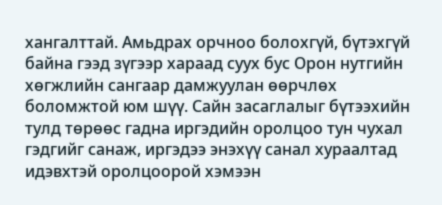хангалттай. Амьдрах орчноо болохгүй, бүтэхгүй байна гээд зүгээр хараад суух бус Орон нутгийн хөгжлийн сангаар дамжуулан өөрчлөх боломжтой юм шүү. Сайн засаглалыг бүтээхийн тулд төрөөс гадна иргэдийн оролцоо тун чухал гэдгийг санаж, иргэдээ энэхүү санал хураалтад идэвхтэй оролцоорой хэмээн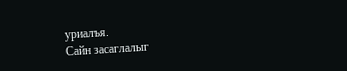уриалъя.
Сайн засаглалыг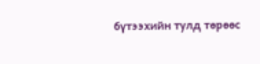бүтээхийн тулд төрөөс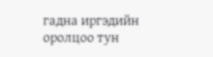гадна иргэдийн оролцоо тун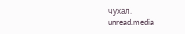чухал.
unread.media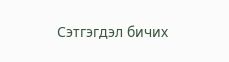Сэтгэгдэл бичих